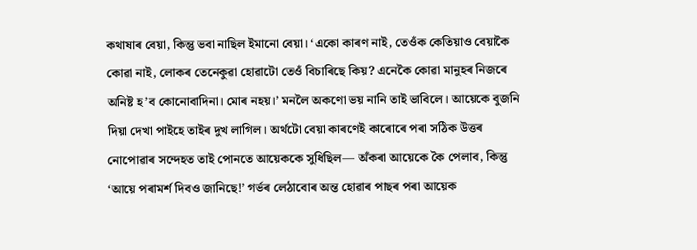কথাষাৰ বেয়া, কিন্তু ভবা নাছিল ইমানো বেয়া। ‘একো কাৰণ নাই, তেওঁক কেতিয়াও বেয়াকৈ কোৱা নাই, লোকৰ তেনেকুৱা হোৱাটো তেওঁ বিচাৰিছে কিয়? এনেকৈ কোৱা মানুহৰ নিজৰে অনিষ্ট হ’ব কোনোবাদিনা। মোৰ নহয়।’ মনলৈ অকণো ভয় নানি তাই ভাবিলে। আয়েকে বুজনি দিয়া দেখা পাইহে তাইৰ দুখ লাগিল। অৰ্থটো বেয়া কাৰণেই কাৰোৰে পৰা সঠিক উত্তৰ নোপোৱাৰ সন্দেহত তাই পোনতে আয়েককে সুধিছিল— অঁকৰা আয়েকে কৈ পেলাব, কিন্তু ‘আয়ে পৰামৰ্শ দিবও জানিছে!’ গৰ্ভৰ লেঠাবোৰ অন্ত হোৱাৰ পাছৰ পৰা আয়েক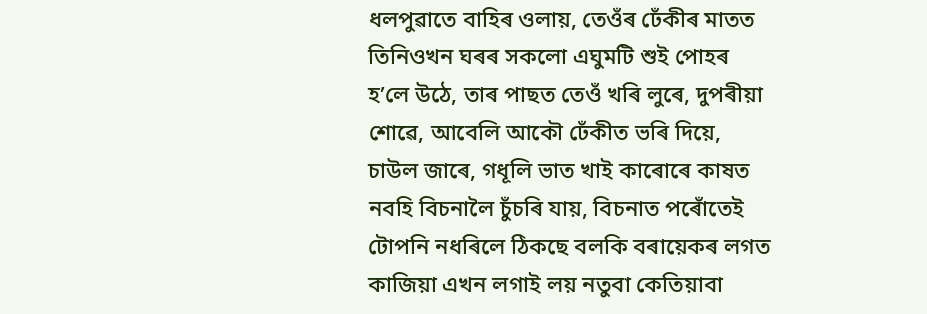ধলপুৱাতে বাহিৰ ওলায়, তেওঁৰ ঢেঁকীৰ মাতত তিনিওখন ঘৰৰ সকলো এঘুমটি শুই পোহৰ হ’লে উঠে, তাৰ পাছত তেওঁ খৰি লুৰে, দুপৰীয়া শোৱে, আবেলি আকৌ ঢেঁকীত ভৰি দিয়ে, চাউল জাৰে, গধূলি ভাত খাই কাৰোৰে কাষত নবহি বিচনালৈ চুঁচৰি যায়, বিচনাত পৰোঁতেই টোপনি নধৰিলে ঠিকছে বলকি বৰায়েকৰ লগত কাজিয়া এখন লগাই লয় নতুবা কেতিয়াবা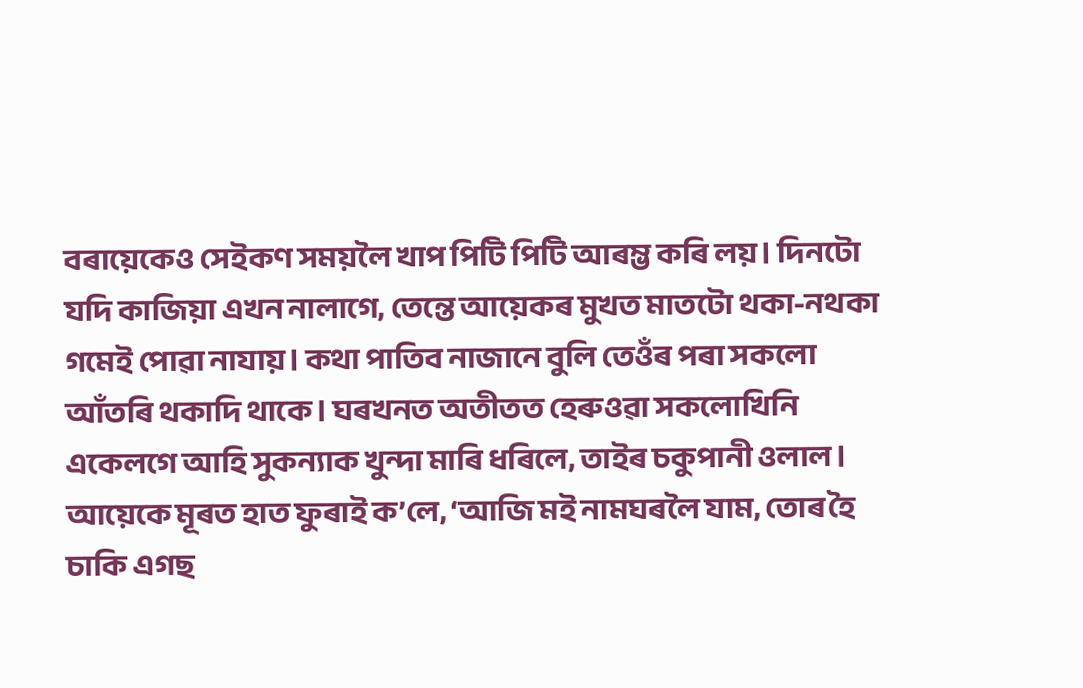বৰায়েকেও সেইকণ সময়লৈ খাপ পিটি পিটি আৰম্ভ কৰি লয়। দিনটো যদি কাজিয়া এখন নালাগে, তেন্তে আয়েকৰ মুখত মাতটো থকা-নথকা গমেই পোৱা নাযায়। কথা পাতিব নাজানে বুলি তেওঁৰ পৰা সকলো আঁতৰি থকাদি থাকে। ঘৰখনত অতীতত হেৰুওৱা সকলোখিনি একেলগে আহি সুকন্যাক খুন্দা মাৰি ধৰিলে, তাইৰ চকুপানী ওলাল। আয়েকে মূৰত হাত ফুৰাই ক’লে, ‘আজি মই নামঘৰলৈ যাম, তোৰ হৈ চাকি এগছ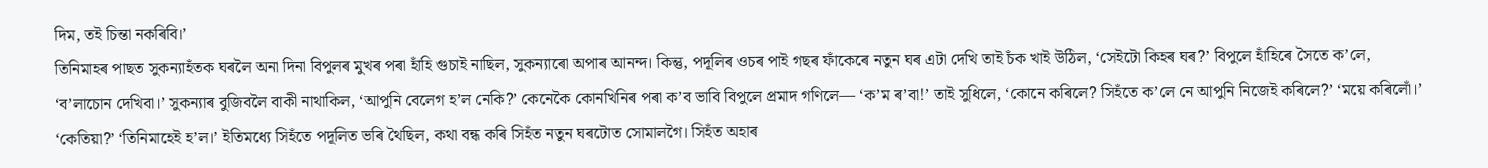দিম, তই চিন্তা নকৰিবি।’
তিনিমাহৰ পাছত সুকন্যাহঁতক ঘৰলৈ অনা দিনা বিপুলৰ মুখৰ পৰা হাঁহি গুচাই নাছিল, সুকন্যাৰো অপাৰ আনন্দ। কিন্তু, পদূলিৰ ওচৰ পাই গছৰ ফাঁকেৰে নতুন ঘৰ এটা দেখি তাই চঁক খাই উঠিল, ‘সেইটো কিহৰ ঘৰ?’ বিপুলে হাঁহিৰে সৈতে ক’লে, ‘ব’লাচোন দেখিবা।’ সুকন্যাৰ বুজিবলৈ বাকী নাথাকিল, ‘আপুনি বেলেগ হ’ল নেকি?’ কেনেকৈ কোনখিনিৰ পৰা ক’ব ভাবি বিপুলে প্ৰমাদ গণিলে— ‘ক’ম ৰ’বা!’ তাই সুধিলে, ‘কোনে কৰিলে? সিহঁতে ক’লে নে আপুনি নিজেই কৰিলে?’ ‘ময়ে কৰিলোঁ।’ ‘কেতিয়া?’ ‘তিনিমাহেই হ’ল।’ ইতিমধ্যে সিহঁতে পদূলিত ভৰি থৈছিল, কথা বন্ধ কৰি সিহঁত নতুন ঘৰটোত সোমালগৈ। সিহঁত অহাৰ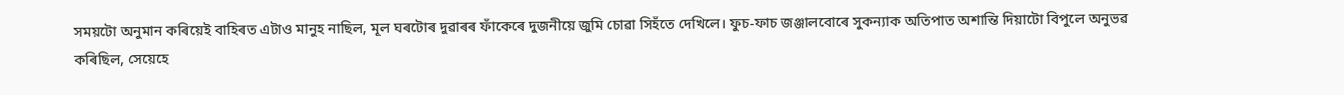সময়টো অনুমান কৰিয়েই বাহিৰত এটাও মানুহ নাছিল, মূল ঘৰটোৰ দুৱাৰৰ ফাঁকেৰে দুজনীয়ে জুমি চোৱা সিহঁতে দেখিলে। ফুচ-ফাচ জঞ্জালবোৰে সুকন্যাক অতিপাত অশান্তি দিয়াটো বিপুলে অনুভৱ কৰিছিল, সেয়েহে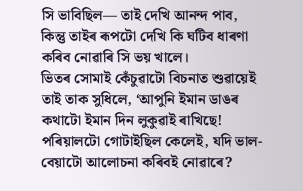সি ভাবিছিল— তাই দেখি আনন্দ পাব, কিন্তু তাইৰ ৰূপটো দেখি কি ঘটিব ধাৰণা কৰিব নোৱাৰি সি ভয় খালে।
ভিতৰ সোমাই কেঁচুৱাটো বিচনাত শুৱায়েই তাই তাক সুধিলে, ‘আপুনি ইমান ডাঙৰ কথাটো ইমান দিন লুকুৱাই ৰাখিছে! পৰিয়ালটো গোটাইছিল কেলেই, যদি ভাল-বেয়াটো আলোচনা কৰিবই নোৱাৰে?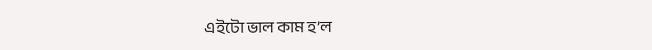এইটো ভাল কাম হ’ল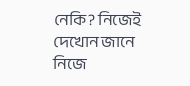নেকি? নিজেই দেখোন জানে নিজে